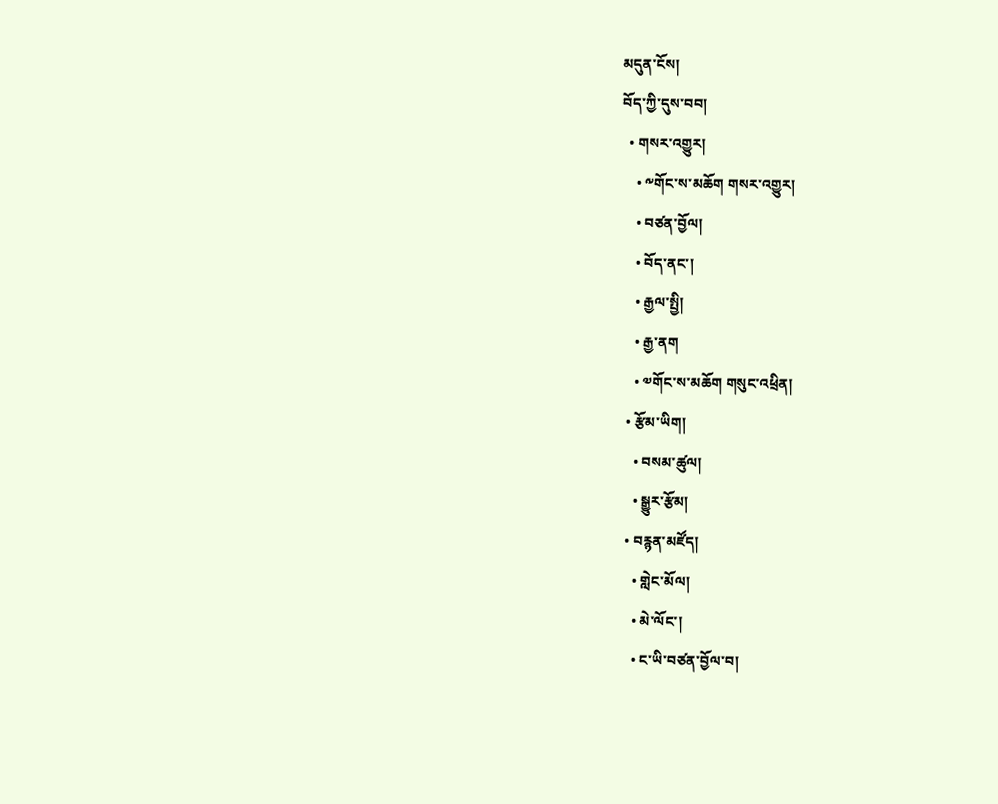མདུན་ངོས།
བོད་ཀྱི་དུས་བབ།
  • གསར་འགྱུར།
    • ༸གོང་ས་མཆོག གསར་འགྱུར།
    • བཙན་བྱོལ།
    • བོད་ནང་།
    • རྒྱལ་སྤྱི།
    • རྒྱ་ནག
    • ༧གོང་ས་མཆོག གསུང་འཕྲིན།
  • རྩོམ་ཡིག།
    • བསམ་ཚུལ།
    • སྒྱུར་རྩོམ།
  • བརྙན་མཛོད།
    • གླེང་མོལ།
    • མེ་ལོང་།
    • ང་ཡི་བཙན་བྱོལ་བ།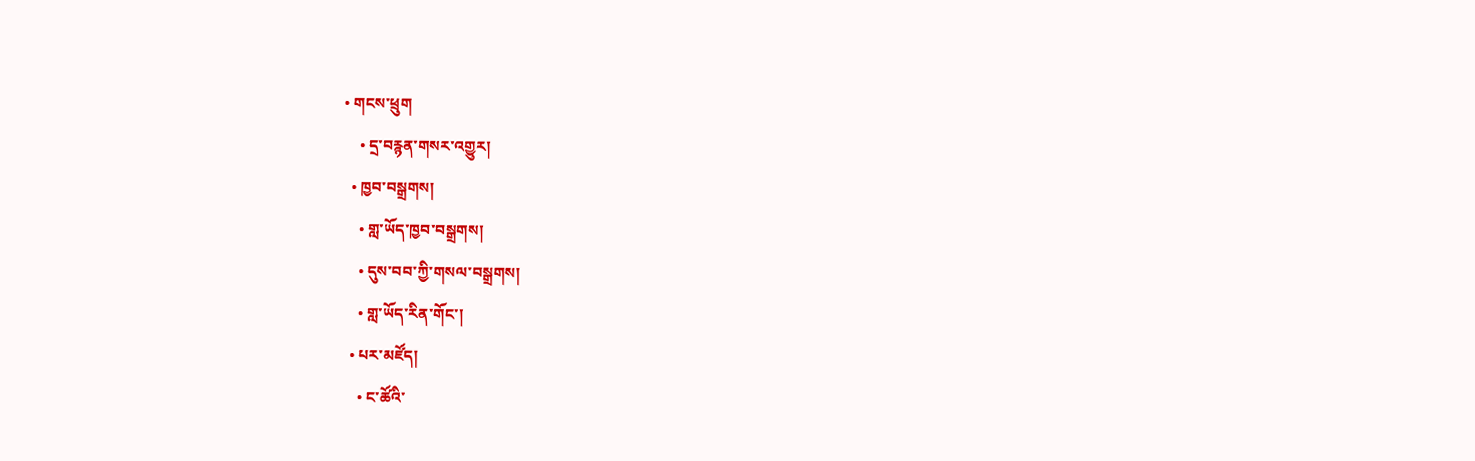• གངས་ཕྲུག
    • དྲ་བརྙན་གསར་འགྱུར།
  • ཁྱབ་བསྒྲགས།
    • གླ་ཡོད་ཁྱབ་བསྒྲགས།
    • དུས་བབ་ཀྱི་གསལ་བསྒྲགས།
    • གླ་ཡོད་རིན་གོང་།
  • པར་མཛོད།
    • ང་ཚོའི་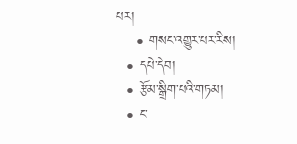པར།
    • གསང་འགྱུར་པར་རིས།
  • དཔེ་དེབ།
  • རྩོམ་སྒྲིག་པའི་གཏམ།
  • ང་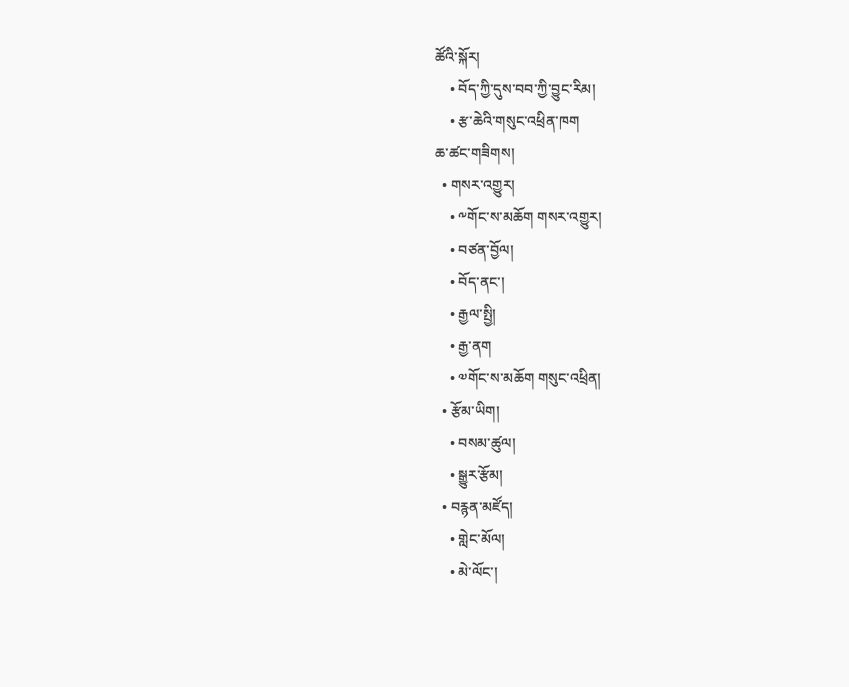ཚོའི་སྐོར།
    • བོད་ཀྱི་དུས་བབ་ཀྱི་བྱུང་རིམ།
    • རྩ་ཆེའི་གསུང་འཕྲིན་ཁག
ཆ་ཚང་གཟིགས།
  • གསར་འགྱུར།
    • ༸གོང་ས་མཆོག གསར་འགྱུར།
    • བཙན་བྱོལ།
    • བོད་ནང་།
    • རྒྱལ་སྤྱི།
    • རྒྱ་ནག
    • ༧གོང་ས་མཆོག གསུང་འཕྲིན།
  • རྩོམ་ཡིག།
    • བསམ་ཚུལ།
    • སྒྱུར་རྩོམ།
  • བརྙན་མཛོད།
    • གླེང་མོལ།
    • མེ་ལོང་།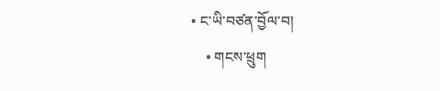• ང་ཡི་བཙན་བྱོལ་བ།
    • གངས་ཕྲུག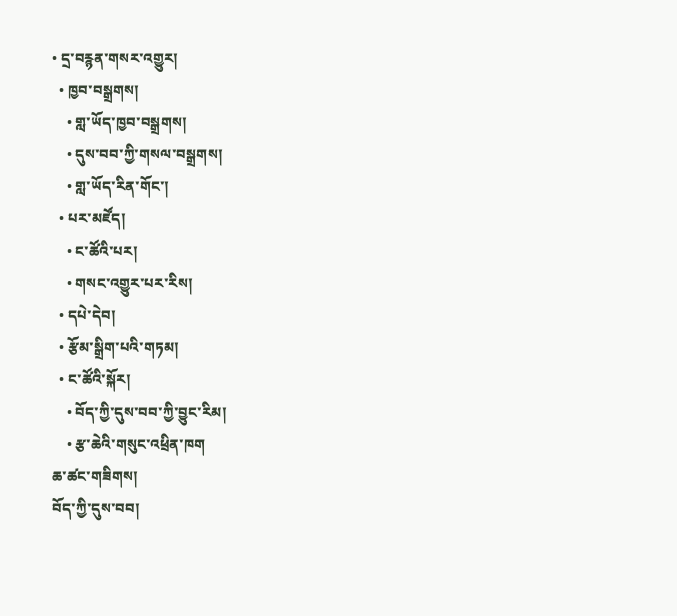• དྲ་བརྙན་གསར་འགྱུར།
  • ཁྱབ་བསྒྲགས།
    • གླ་ཡོད་ཁྱབ་བསྒྲགས།
    • དུས་བབ་ཀྱི་གསལ་བསྒྲགས།
    • གླ་ཡོད་རིན་གོང་།
  • པར་མཛོད།
    • ང་ཚོའི་པར།
    • གསང་འགྱུར་པར་རིས།
  • དཔེ་དེབ།
  • རྩོམ་སྒྲིག་པའི་གཏམ།
  • ང་ཚོའི་སྐོར།
    • བོད་ཀྱི་དུས་བབ་ཀྱི་བྱུང་རིམ།
    • རྩ་ཆེའི་གསུང་འཕྲིན་ཁག
ཆ་ཚང་གཟིགས།
བོད་ཀྱི་དུས་བབ།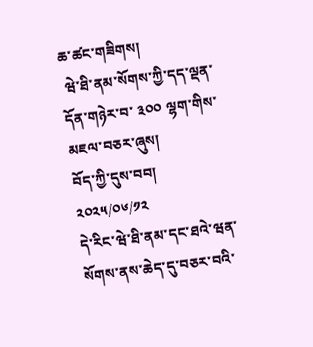ཆ་ཚང་གཟིགས།
 ཝེ་ཐི་ནམ་སོགས་ཀྱི་དད་ལྡན་དོན་གཉེར་བ་ ༣༠༠ ལྷག་གིས་མཇལ་བཅར་ཞུས།
བོད་ཀྱི་དུས་བབ།
༢༠༢༥/༠༦/༡༢
དེ་རིང་ཝེ་ཐི་ནམ་དང་ཐའེ་ཝན་སོགས་ནས་ཆེད་དུ་བཅར་བའི་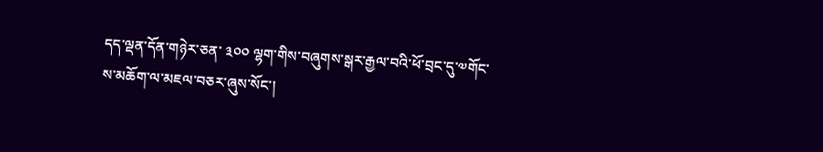དད་ལྡན་དོན་གཉེར་ཅན་ ༣༠༠ ལྷག་གིས་བཞུགས་སྒར་རྒྱལ་བའི་ཕོ་བྲང་དུ་༧གོང་ས་མཆོག་ལ་མཇལ་བཅར་ཞུས་སོང་།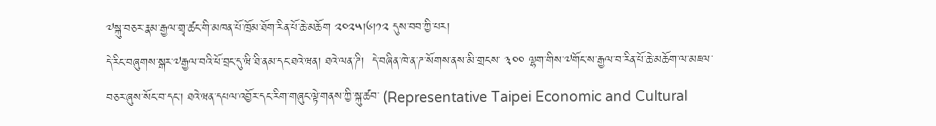༧སྐུ་བཅར་རྣམ་རྒྱལ་གྲྭ་ཚང་གི་མཁན་པོ་ཁྲོམ་ཐོག་རིན་པོ་ཆེ་མཆོག ༢༠༢༥།༦།༡༢ དུས་བབ་ཀྱི་པར།
དེ་རིང་བཞུགས་སྒར་༧རྒྱལ་བའི་ཕོ་བྲང་དུ་ཝི་ཐི་ནམ་དང་ཐའེ་ཝན། ཐའེ་ལན་ཌི།  དེ་བཞིན་ཁེ་ན་ཌ་སོགས་ནས་མི་གྲངས་ ༣༠༠ ལྷག་གིས་༧གོང་ས་རྒྱལ་བ་རིན་པོ་ཆེ་མཆོག་ལ་མཇལ་བཅར་ཞུས་སོང་བ་དང་། ཐའེ་ཝན་དཔལ་འབྱོར་དང་རིག་གཞུང་ལྟེ་གནས་ཀྱི་སྐུ་ཚབ་ (Representative Taipei Economic and Cultural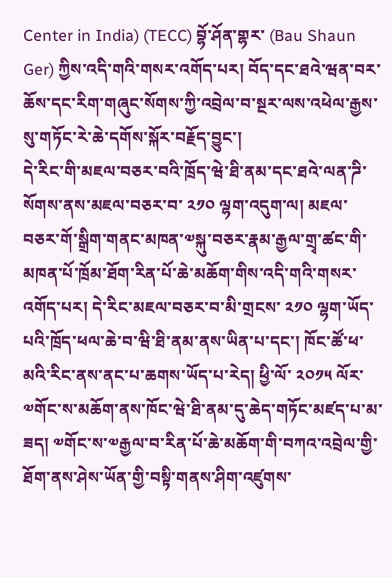Center in India) (TECC) བྷོ་ཤོན་གྷར་ (Bau Shaun Ger) ཀྱིས་འདི་གའི་གསར་འགོད་པར། བོད་དང་ཐའེ་ཝན་བར་ཆོས་དང་རིག་གཞུང་སོགས་ཀྱི་འབྲེལ་བ་སྔར་ལས་འཕེལ་རྒྱས་སུ་གཏོང་རེ་ཆེ་དགོས་སྐོར་བརྗོད་བྱུང་།
དེ་རིང་གི་མཇལ་བཅར་བའི་ཁྲོད་ཝེ་ཐི་ནམ་དང་ཐའེ་ལན་ཌི་སོགས་ནས་མཇལ་བཅར་བ་ ༢༡༠ ལྷག་འདུག་ལ། མཇལ་བཅར་གོ་སྒྲིག་གནང་མཁན་༧སྐུ་བཅར་རྣམ་རྒྱལ་གྲྭ་ཚང་གི་མཁན་པོ་ཁྲོམ་ཐོག་རིན་པོ་ཆེ་མཆོག་གིས་འདི་གའི་གསར་འགོད་པར། དེ་རིང་མཇལ་བཅར་བ་མི་གྲངས་ ༢༡༠ ལྷག་ཡོད་པའི་ཁྲོད་ཕལ་ཆེ་བ་ཝི་ཐི་ནམ་ནས་ཡིན་པ་དང་། ཁོང་ཚོ་ཕ་མའི་རིང་ནས་ནང་པ་ཆགས་ཡོད་པ་རེད། ཕྱི་ལོ་ ༢༠༡༥ ལོར་༧གོང་ས་མཆོག་ནས་ཁོང་ཝེ་ཐི་ནམ་དུ་ཆེད་གཏོང་མཛད་པ་མ་ཟད། ༧གོང་ས་༧རྒྱལ་བ་རིན་པོ་ཆེ་མཆོག་གི་བཀའ་འབྲེལ་གྱི་ཐོག་ནས་ཤེས་ཡོན་གྱི་བསྟི་གནས་ཤིག་འཛུགས་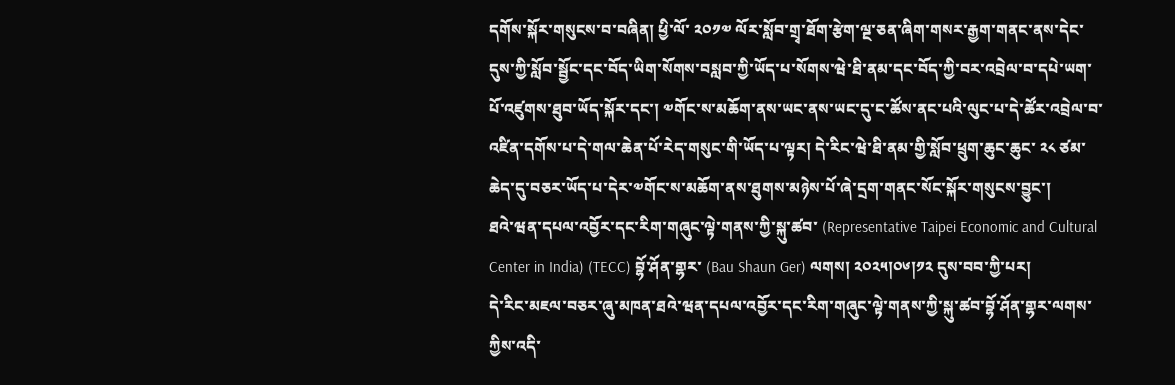དགོས་སྐོར་གསུངས་བ་བཞིན། ཕྱི་ལོ་ ༢༠༡༧ ལོར་སློབ་གྲྭ་ཐོག་རྩེག་ལྔ་ཅན་ཞིག་གསར་རྒྱག་གནང་ནས་དེང་དུས་ཀྱི་སློབ་སྦྱོང་དང་བོད་ཡིག་སོགས་བསླབ་ཀྱི་ཡོད་པ་སོགས་ཝེ་ཐི་ནམ་དང་བོད་ཀྱི་བར་འབྲེལ་བ་དཔེ་ཡག་པོ་འཛུགས་ཐུབ་ཡོད་སྐོར་དང་། ༧གོང་ས་མཆོག་ནས་ཡང་ནས་ཡང་དུ་ང་ཚོས་ནང་པའི་ལུང་པ་དེ་ཚོར་འབྲེལ་བ་འཛིན་དགོས་པ་དེ་གལ་ཆེན་པོ་རེད་གསུང་གི་ཡོད་པ་ལྟར། དེ་རིང་ཝེ་ཐི་ནམ་གྱི་སློབ་ཕྲུག་ཆུང་ཆུང་ ༢༨ ཙམ་ཆེད་དུ་བཅར་ཡོད་པ་དེར་༧གོང་ས་མཆོག་ནས་ཐུགས་མཉེས་པོ་ཞེ་དྲག་གནང་སོང་སྐོར་གསུངས་བྱུང་།
ཐའེ་ཝན་དཔལ་འབྱོར་དང་རིག་གཞུང་ལྟེ་གནས་ཀྱི་སྐུ་ཚབ་ (Representative Taipei Economic and Cultural Center in India) (TECC) བྷོ་ཤོན་གྷར་ (Bau Shaun Ger) ལགས། ༢༠༢༥།༠༦།༡༢ དུས་བབ་ཀྱི་པར།
དེ་རིང་མཇལ་བཅར་ཞུ་མཁན་ཐའེ་ཝན་དཔལ་འབྱོར་དང་རིག་གཞུང་ལྟེ་གནས་ཀྱི་སྐུ་ཚབ་བྷོ་ཤོན་གྷར་ལགས་ཀྱིས་འདི་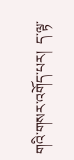གའི་གསར་འགོད་པར།  ད་ལྟ་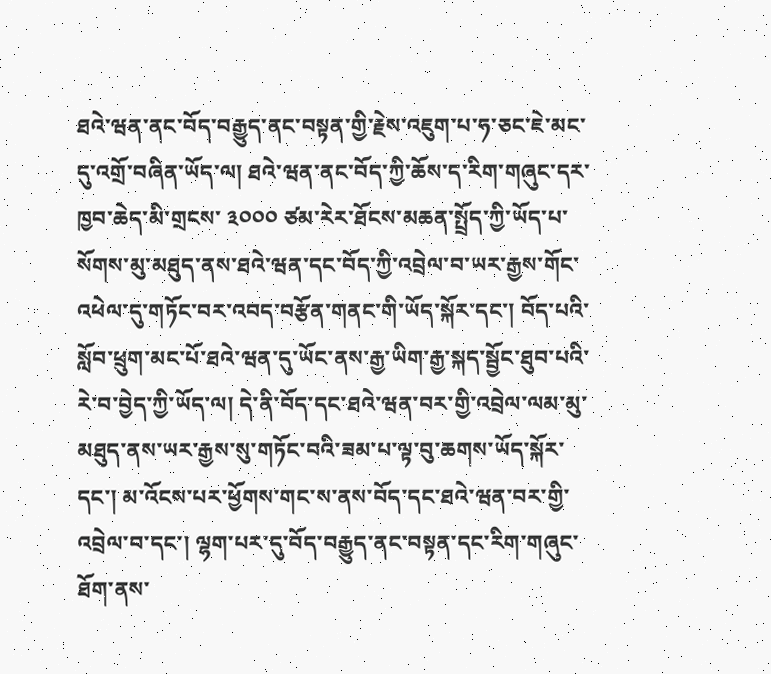ཐའེ་ཝན་ནང་བོད་བརྒྱུད་ནང་བསྟན་གྱི་རྗེས་འཇུག་པ་ཧ་ཅང་ཇེ་མང་དུ་འགྲོ་བཞིན་ཡོད་ལ། ཐའེ་ཝན་ནང་བོད་ཀྱི་ཆོས་ད་རིག་གཞུང་དར་ཁྱབ་ཆེད་མི་གྲངས་ ༣༠༠༠ ཙམ་རེར་ཐོངས་མཆན་སྤྲོད་ཀྱི་ཡོད་པ་སོགས་མུ་མཐུད་ནས་ཐའེ་ཝན་དང་བོད་ཀྱི་འབྲེལ་བ་ཡར་རྒྱས་གོང་འཕེལ་དུ་གཏོང་བར་འབད་བརྩོན་གནང་གི་ཡོད་སྐོར་དང་། བོད་པའི་སློབ་ཕྲུག་མང་པོ་ཐའེ་ཝན་དུ་ཡོང་ནས་རྒྱ་ཡིག་རྒྱ་སྐད་སྦྱོང་ཐུབ་པའི་རེ་བ་བྱེད་ཀྱི་ཡོད་ལ། དེ་ནི་བོད་དང་ཐའེ་ཝན་བར་གྱི་འབྲེལ་ལམ་མུ་མཐུད་ནས་ཡར་རྒྱས་སུ་གཏོང་བའི་ཟམ་པ་ལྟ་བུ་ཆགས་ཡོད་སྐོར་དང་། མ་འོངས་པར་ཕྱོགས་གང་ས་ནས་བོད་དང་ཐའེ་ཝན་བར་གྱི་འབྲེལ་བ་དང་། ལྷག་པར་དུ་བོད་བརྒྱུད་ནང་བསྟན་དང་རིག་གཞུང་ཐོག་ནས་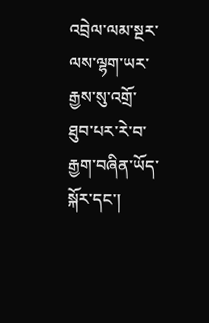འབྲེལ་ལམ་སྔར་ལས་ལྷག་ཡར་རྒྱས་སུ་འགྲོ་ཐུབ་པར་རེ་བ་རྒྱག་བཞིན་ཡོད་སྐོར་དང་།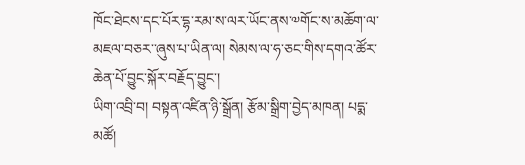ཁོང་ཐེངས་དང་པོར་དྷ་རམ་ས་ལར་ཡོང་ནས་༧གོང་ས་མཆོག་ལ་མཇལ་བཅར་་ཞུས་པ་ཡིན་ལ། སེམས་ལ་ཧ་ཅང་གིས་དགའ་ཚོར་ཆེན་པོ་བྱུང་སྐོར་བརྗོད་བྱུང་།
ཡིག་འབྲི་བ། བསྟན་འཛིན་ཉི་སྒྲོན། རྩོམ་སྒྲིག་བྱེད་མཁན། པདྨ་མཚོ།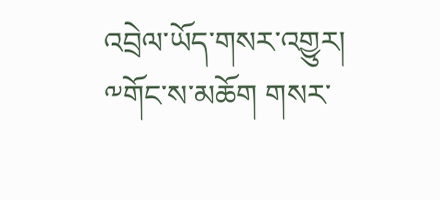འབྲེལ་ཡོད་གསར་འགྱུར།
༸གོང་ས་མཆོག གསར་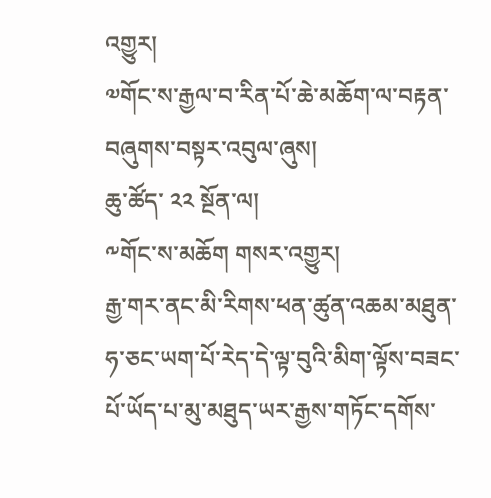འགྱུར།
༧གོང་ས་རྒྱལ་བ་རིན་པོ་ཆེ་མཆོག་ལ་བརྟན་བཞུགས་བསྟར་འབུལ་ཞུས།
ཆུ་ཚོད་ ༢༢ སྔོན་ལ།
༸གོང་ས་མཆོག གསར་འགྱུར།
རྒྱ་གར་ནང་མི་རིགས་ཕན་ཚུན་འཆམ་མཐུན་ཧ་ཅང་ཡག་པོ་རེད་དེ་ལྟ་བུའི་མིག་ལྟོས་བཟང་པོ་ཡོད་པ་མུ་མཐུད་ཡར་རྒྱས་གཏོང་དགོས་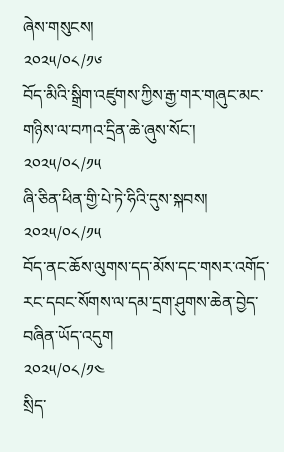ཞེས་གསུངས།
༢༠༢༥/༠༨/༡༦
བོད་མིའི་སྒྲིག་འཛུགས་ཀྱིས་རྒྱ་གར་གཞུང་མང་གཉིས་ལ་བཀའ་དྲིན་ཆེ་ཞུས་སོང་།
༢༠༢༥/༠༨/༡༥
ཞི་ཅིན་ཕིན་གྱི་པེ་ཏེ་ཧིའི་དུས་སྐབས།
༢༠༢༥/༠༨/༡༥
བོད་ནང་ཆོས་ལུགས་དད་མོས་དང་གསར་འགོད་རང་དབང་སོགས་ལ་དམ་དྲག་ཤུགས་ཆེན་བྱེད་བཞིན་ཡོད་འདུག
༢༠༢༥/༠༨/༡༤
སྲིད་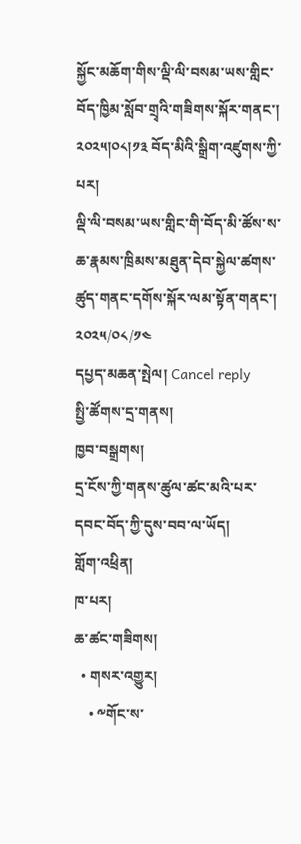སྐྱོང་མཆོག་གིས་ལྡི་ལི་བསམ་ཡས་གླིང་བོད་ཁྱིམ་སློབ་གྲྭའི་གཟིགས་སྐོར་གནང་། ༢༠༢༥།༠༨།༡༣ བོད་མིའི་སྒྲིག་འཛུགས་ཀྱི་པར།
ལྡི་ལི་བསམ་ཡས་གླིང་གི་བོད་མི་ཚོས་ས་ཆ་རྣམས་ཁྲིམས་མཐུན་དེབ་སྐྱེལ་ཚགས་ཚུད་གནང་དགོས་སྐོར་ལམ་སྟོན་གནང་།
༢༠༢༥/༠༨/༡༤
དཔྱད་མཆན་སྤེལ། Cancel reply
སྤྱི་ཚོགས་དྲ་གནས།
ཁྱབ་བསྒྲགས།
དྲ་ངོས་ཀྱི་གནས་ཚུལ་ཚང་མའི་པར་དབང་བོད་ཀྱི་དུས་བབ་ལ་ཡོད།
གློག་འཕྲིན།
ཁ་པར།
ཆ་ཚང་གཟིགས།
  • གསར་འགྱུར།
    • ༸གོང་ས་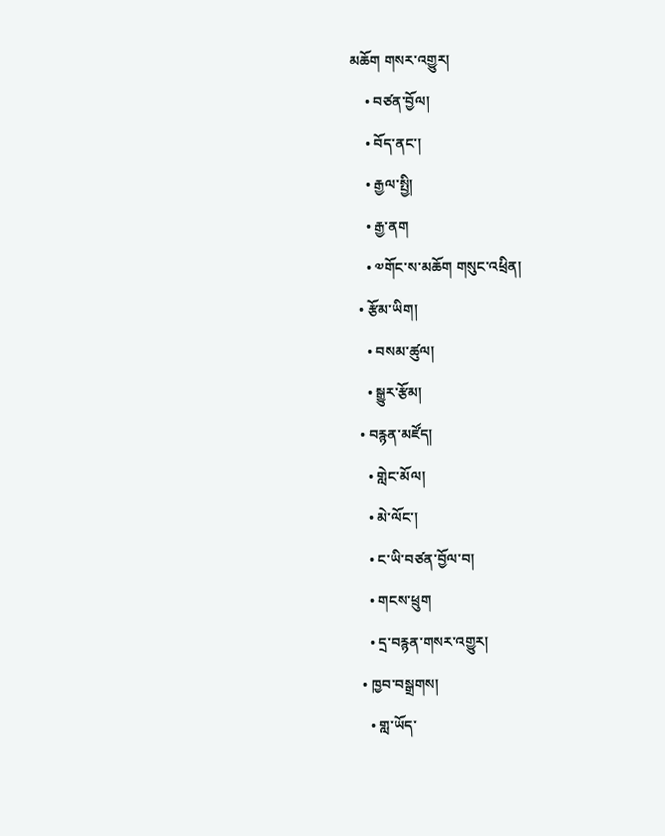མཆོག གསར་འགྱུར།
    • བཙན་བྱོལ།
    • བོད་ནང་།
    • རྒྱལ་སྤྱི།
    • རྒྱ་ནག
    • ༧གོང་ས་མཆོག གསུང་འཕྲིན།
  • རྩོམ་ཡིག།
    • བསམ་ཚུལ།
    • སྒྱུར་རྩོམ།
  • བརྙན་མཛོད།
    • གླེང་མོལ།
    • མེ་ལོང་།
    • ང་ཡི་བཙན་བྱོལ་བ།
    • གངས་ཕྲུག
    • དྲ་བརྙན་གསར་འགྱུར།
  • ཁྱབ་བསྒྲགས།
    • གླ་ཡོད་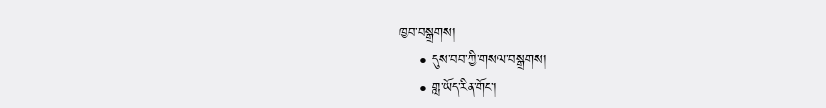ཁྱབ་བསྒྲགས།
    • དུས་བབ་ཀྱི་གསལ་བསྒྲགས།
    • གླ་ཡོད་རིན་གོང་།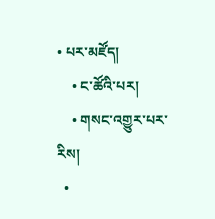• པར་མཛོད།
    • ང་ཚོའི་པར།
    • གསང་འགྱུར་པར་རིས།
  •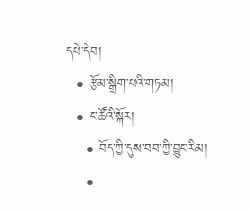དཔེ་དེབ།
  • རྩོམ་སྒྲིག་པའི་གཏམ།
  • ང་ཚོའི་སྐོར།
    • བོད་ཀྱི་དུས་བབ་ཀྱི་བྱུང་རིམ།
    •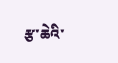རྩ་ཆེའི་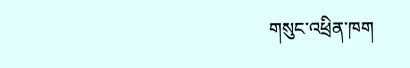གསུང་འཕྲིན་ཁག